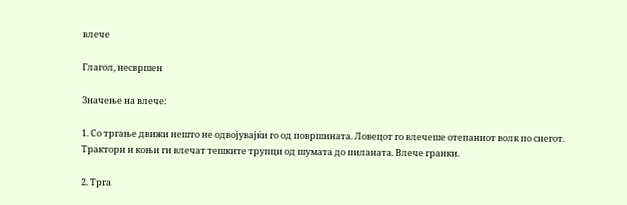влече

Глагол, несвршен

Значење на влече:

1. Со тргање движи нешто не одвојувајќи го од површината. Ловецот го влечеше отепаниот волк по снегот. Трактори и коњи ги влечат тешките трупци од шумата до пиланата. Влече гранки.

2. Трга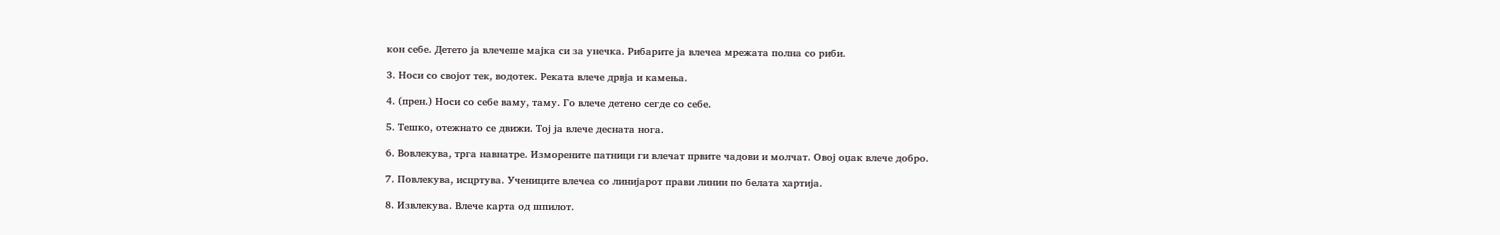кон себе. Детето ја влечеше мајка си за унечка. Рибарите ја влечеа мрежата полна со риби.

3. Носи со својот тек, водотек. Реката влече дрвја и камења.

4. (прен.) Носи со себе ваму, таму. Го влече детено сегде со себе.

5. Тешко, отежнато се движи. Тој ја влече десната нога.

6. Вовлекува, трга навнатре. Изморените патници ги влечат првите чадови и молчат. Овој оџак влече добро.

7. Повлекува, исцртува. Учениците влечеа со линијарот прави линии по белата хартија.

8. Извлекува. Влече карта од шпилот.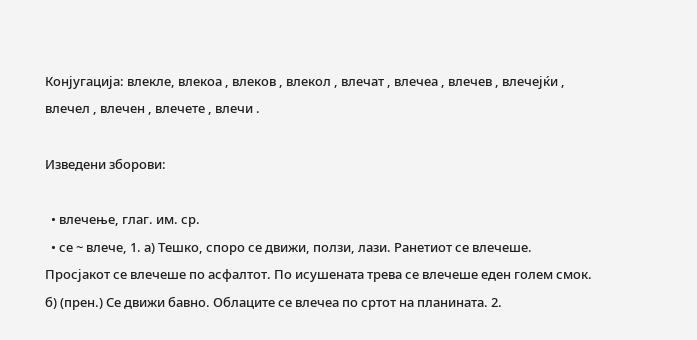Конјугација: влекле, влекоа , влеков , влекол , влечат , влечеа , влечев , влечејќи , влечел , влечен , влечете , влечи .

Изведени зборови:

  • влечење, глаг. им. ср.
  • се ~ влече, 1. а) Тешко, споро се движи, ползи, лази. Ранетиот се влечеше. Просјакот се влечеше по асфалтот. По исушената трева се влечеше еден голем смок. б) (прен.) Се движи бавно. Облаците се влечеа по сртот на планината. 2.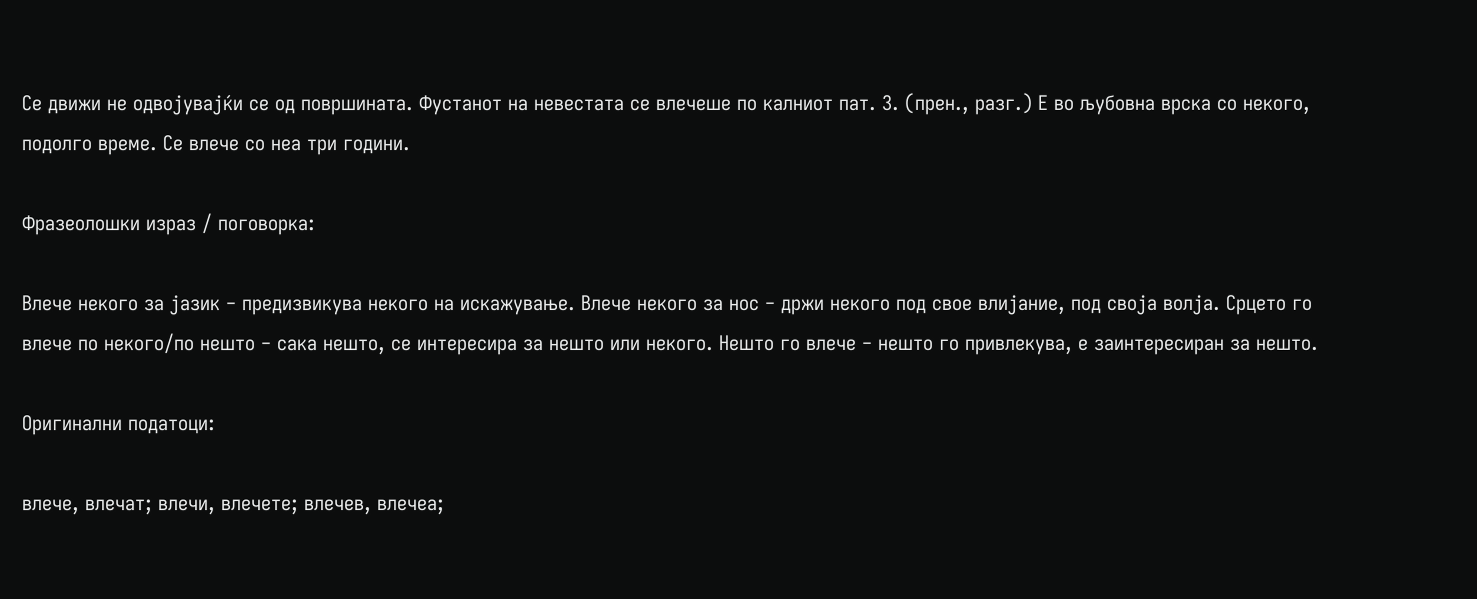Се движи не одвојувајќи се од површината. Фустанот на невестата се влечеше по калниот пат. 3. (прен., разг.) Е во љубовна врска со некого, подолго време. Се влече со неа три години.

Фразеолошки израз / поговорка:

Влече некого за јазик ‒ предизвикува некого на искажување. Влече некого за нос ‒ држи некого под свое влијание, под своја волја. Срцето го влече по некого/по нешто ‒ сака нешто, се интересира за нешто или некого. Нешто го влече ‒ нешто го привлекува, е заинтересиран за нешто.

Оригинални податоци:

влече, влечат; влечи, влечете; влечев, влечеа;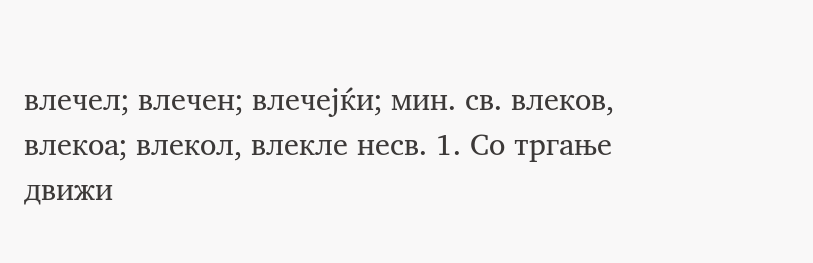влечел; влечен; влечејќи; мин. св. влеков, влекоа; влекол, влекле несв. 1. Со тргање движи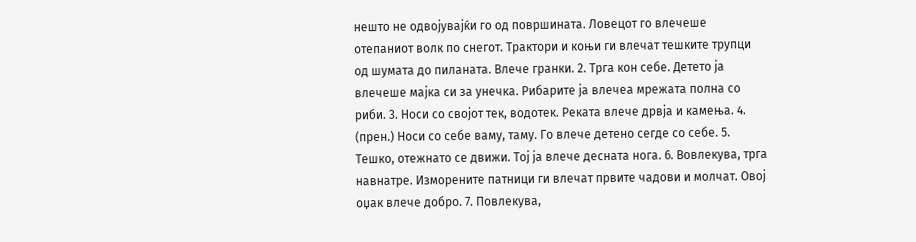нешто не одвојувајќи го од површината. Ловецот го влечеше отепаниот волк по снегот. Трактори и коњи ги влечат тешките трупци од шумата до пиланата. Влече гранки. 2. Трга кон себе. Детето ја влечеше мајка си за унечка. Рибарите ја влечеа мрежата полна со риби. 3. Носи со својот тек, водотек. Реката влече дрвја и камења. 4. (прен.) Носи со себе ваму, таму. Го влече детено сегде со себе. 5. Тешко, отежнато се движи. Тој ја влече десната нога. 6. Вовлекува, трга навнатре. Изморените патници ги влечат првите чадови и молчат. Овој оџак влече добро. 7. Повлекува,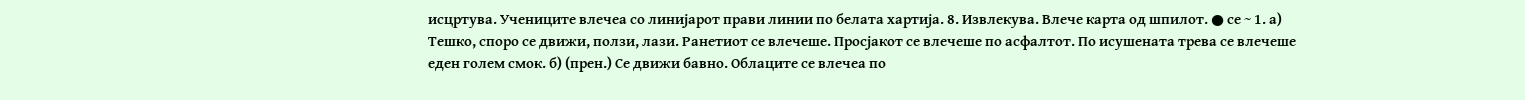исцртува. Учениците влечеа со линијарот прави линии по белата хартија. 8. Извлекува. Влече карта од шпилот. ● се ~ 1. а) Тешко, споро се движи, ползи, лази. Ранетиот се влечеше. Просјакот се влечеше по асфалтот. По исушената трева се влечеше еден голем смок. б) (прен.) Се движи бавно. Облаците се влечеа по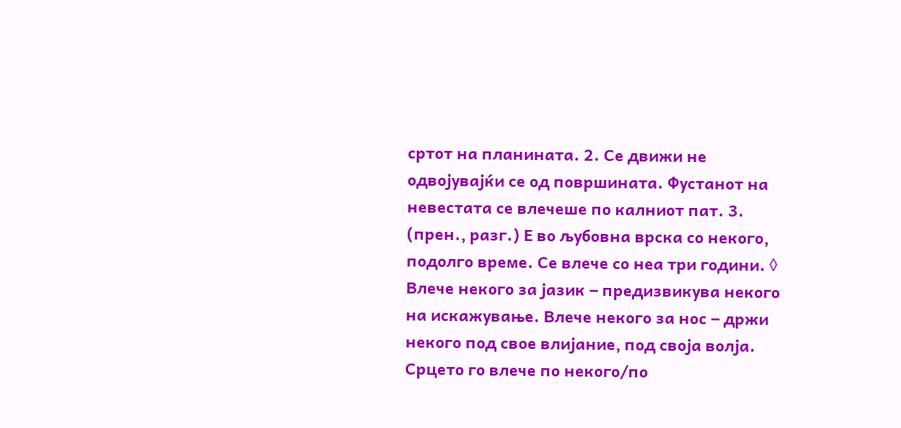сртот на планината. 2. Се движи не одвојувајќи се од површината. Фустанот на невестата се влечеше по калниот пат. 3. (прен., разг.) Е во љубовна врска со некого, подолго време. Се влече со неа три години. ◊ Влече некого за јазик ‒ предизвикува некого на искажување. Влече некого за нос ‒ држи некого под свое влијание, под своја волја. Срцето го влече по некого/по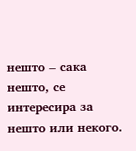нешто ‒ сака нешто, се интересира за нешто или некого.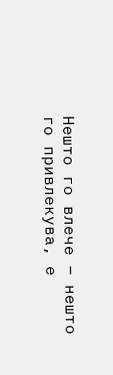Нешто го влече ‒ нешто го привлекува, е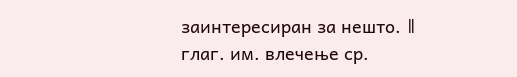заинтересиран за нешто. ǁ глаг. им. влечење ср.